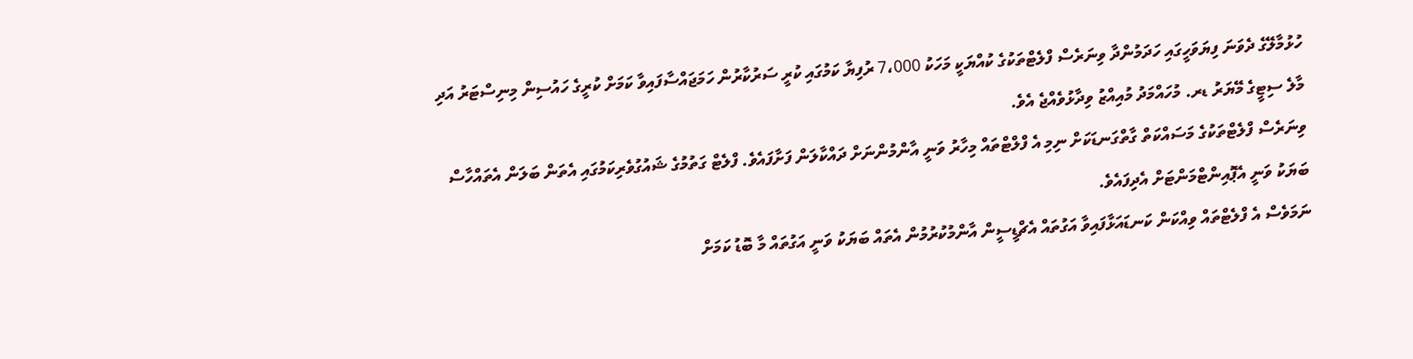ހުޅުމާލޭގެ ދެވަނަ ފިޔަވަހީގައި ހަދަމުންދާ ވިނަރެސް ފްލެޓްތަކުގެ ކުއްޔަކީ މަހަކު 7،000 ރުފިޔާ ކަމުގައި ކުރީ ސަރުކާރުން ހަމަޖައްސާފައިވާ ކަމަށް ކުރީގެ ހައުސިން މިނިސްޓަރު އަދި މާލެ ސިޓީގެ މޭޔަރު ޑރ. މުހައްމަދު މުއިއްޒު ވިދާޅުވެއްޖެ އެވެ.
ވިނަރެސް ފްލެޓްތަކުގެ މަސައްކަތް ގާތްގަނޑަކަށް ނިމި އެ ފްލްޓްތައް މިހާރު ވަނީ އާންމުންނަށް ދައްކާލަން ފަށާފައެވެ. ފްލެޓް ގަތުމުގެ ޝައުގުވެރިކަމުގައި އެތަން ބަލަން އެތައްހާސް ބަޔަކު ވަނީ އެޕޮއިންޓްމަންޓަށް އެދިފައެވެ.
ނަމަވެސް އެ ފްލެޓްތައް ވިއްކަން ކަނޑައަޅާފައިވާ އަގުތައް އެޗްޑީސީން އާންމުކުރުމުން އެތައް ބަޔަކު ވަނީ އަގުތައް މާ ބޮޑު ކަމަށް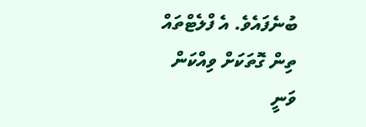ބުނެފައެވެ. އެ ފްލެޓްތައް ތިން ގޮތަކަށް ވިއްކަން ވަނީ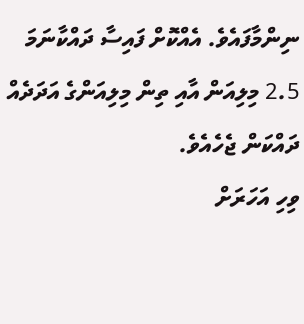ނިންމާފައެވެ. އެއްކޮށް ފައިސާ ދައްކާނަމަ 2.5 މިލިއަން އާއި ތިން މިލިއަންގެ އަދަދެއް ދައްކަން ޖެހެއެވެ.
ވިހި އަހަރަށް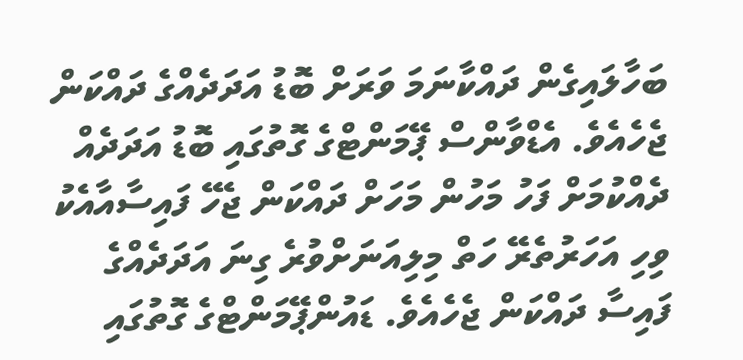ބަހާލައިގެން ދައްކާނަމަ ވަރަށް ބޮޑު އަދަދެއްގެ ދައްކަން ޖެހެއެވެ. އެޑްވާންސް ޕޭމަންޓްގެ ގޮތުގައި ބޮޑު އަދަދެއް ދެއްކުމަށް ފަހު މަހުން މަހަށް ދައްކަން ޖެހޭ ފައިސާއާއެކު ވިހި އަހަރުތެރޭ ހަތް މިލިއަނަށްވުރެ ގިނަ އަދަދެއްގެ ފައިސާ ދައްކަން ޖެހެއެވެ. ޑައުންޕޭމަންޓްގެ ގޮތުގައި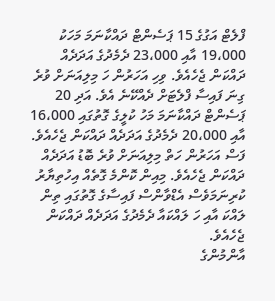ފްލެޓް އަގުގެ 15 ޕަސެންޓް ދައްކާނަމަ މަހަކު 19،000 އާއި 23،000 ދެމެދުގެ އަދަދެއް ދައްކަން ޖެހެއެވެ. ވިހި އަހަރުން ހަ މިލިއަނަށް ވުރެ ގިނަ ފައިސާ ފްލެޓަށް ދެއްކޭނެ އެވެ. އަދި 20 ޕަސެންޓް ދައްކާނަމަ މަހު ކުލީގެ ގޮތުގައި 16،000 އާއި 20،000 ދެމެދުގެ އަދަދެއް ދައްކަން ޖެހެއެވެ. ފަސް އަހަރުން ހަތް މިލިއަނަށް ވުރެ ބޮޑު އަދަދެއް ދައްކަން ޖެހެއެވެ. މިއިން ކޮންމެ ގޮތެއް އިހުތިޔާރު ކުރިނަމަވެސް އެޑްވާންސް ފައިސާގެ ގޮތުގައި ތިން ލައްކަ އާއި ހަ ލައްކައާ ދެމެދުގެ އަދަދެއް ދައްކަން ޖެހެއެވެ.
އާންމުންގެ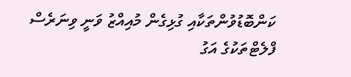ކަންބޮޑުވުންތަކާއި ގުޅިގެން މުއިއްޒު ވަނީ ވިނަރެސް ފްލެޓްތަކުގެ އަގު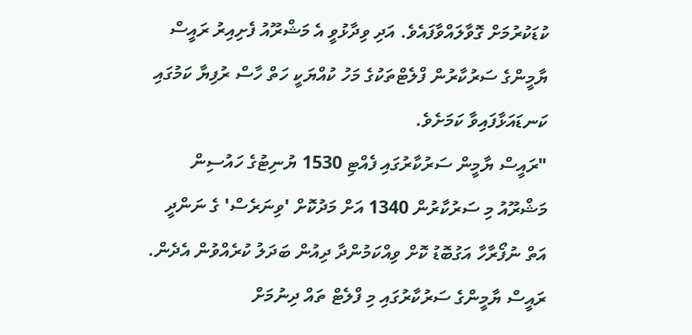ކުޑަކުރުމަށް ގޮވާލައްވާފައެވެ. އަދި ވިދާޅުވީ އެ މަޝްރޫއު ފެށިއިރު ރައީސް ޔާމީންގެ ސަރުކާރުން ފްލެޓްތަކުގެ މަހު ކުއްޔަކީ ހަތް ހާސް ރުފިޔާ ކަމުގައި ކަނޑައަޅާފައިވާ ކަމަށެވެ.
"ރައީސް ޔާމީން ސަރުކާރުގައި ފެއްޓި 1530 ޔުނިޓުގެ ހައުސިން މަޝްރޫއު މި ސަރުކާރުން 1340 އަށް މަދުކޮށް 'ވިނަރެސް' ގެ ނަންދީ އަތް ނުފޯރާހާ އަގުބޮޑު ކޮށް ވިއްކަމުންދާ ދިއުން ބަދަލު ކުރެއްވުން އެދެން. ރައީސް ޔާމީންގެ ސަރުކާރުގައި މި ފްލެޓް ތައް ދިނުމަށް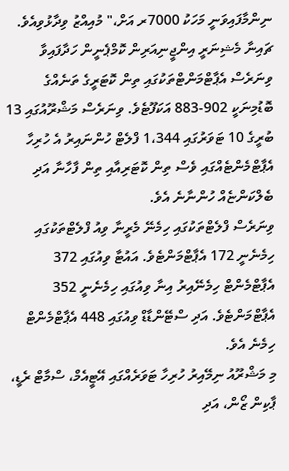ނިންމާފައިވަނީ މަހަކު 7000ރ އަށް،" މުއިއްޒު ވިދާޅުވިއެވެ.
ޗައިނާ މެޝިނަރީ އިންޖީނިއަރިން ކޮމްޕެނީން ހަދާފައިވާ ވިނަރެސް އެޕާޓްމަންޓްތަކުގައި ތިން ކޮޓަރީގެ ތަނެއްގެ ބޮޑުމިނަކީ 902-883 އަކަފޫޓެވެ. ވިނަރެސް މަޝްރޫއުގައި 13 ބުރީގެ 10 ޓަވަރުގައި 1،344 ފްލެޓް ހުންނައިރު އެ ހުރިހާ އެޕާޓްމެންޓެއްގައި ވެސް ތިން ކޮޓަރިއާއި ތިން ފާހާނާ އަދި ބެލްކަންޏެއް ހުންނާނެ އެވެ.
ވިނަރެސް ފްލެޓްތަކުގައި ހިމެނޭ މެރީނާ ވިއު ފްލެޓްތަކުގައި ހިމެނެނީ 172 އެޕާޓްމަންޓެވެ. އައުޓާ ވިއުގައި 372 އެޕާޓްމެންޓް ހިމެނޭއިރު އިނާ ވިއުގައި ހިމެނެނީ 352 އެޕާޓްމަންޓެވެ. އަދި ސްޓޭންޑާޑް ވިއުގައި 448 އެޕާޓްމެންޓް ހިމެނެ އެވެ.
މި މަޝްރޫއު ނިމޭއިރު ހުރިހާ ޓަވަރެއްގައި އޭޓީއެމް، ސްމާޓް ރެޑީ، ޕާކިން ޒޯން، އަދި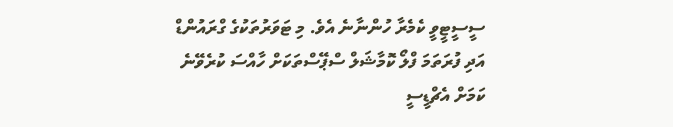ސީސީޓީވީ ކެމެރާ ހުންނާނެ އެވެ. މި ޓަވަރުތަކުގެ ގްރައުންޑް އަދި ފުރަތަމަ ފްލޯ ކޮމާޝަލް ސްޕޭސްތަކަށް ހާއްސަ ކުރެވޭނެ ކަމަށް އެޗްޑީސީ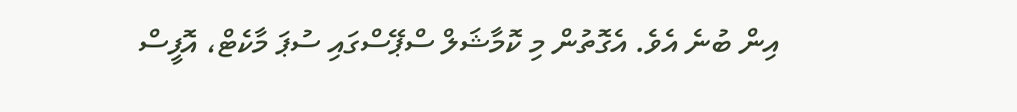އިން ބުނެ އެވެ. އެގޮތުން މި ކޮމާޝަލް ސްޕޭސްގައި ސުޕަ މާކެޓް، އޮފީސް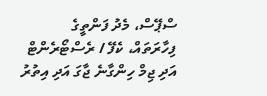ސްޕޭސް، މެދު ފަންތީގެ ފިހާރަތައް، ކެފޭ / ރެސްޓޯރެންޓް އަދި ޖިމް ހިންގާނެ ޖާގަ އަދި އިތުރު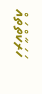ހަރަކާތްތައް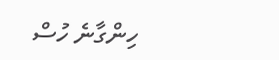ހިންގާނެ ހުސް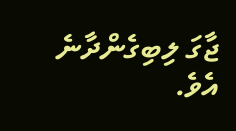ޖާގަ ލިބިގެންދާނެ އެވެ.